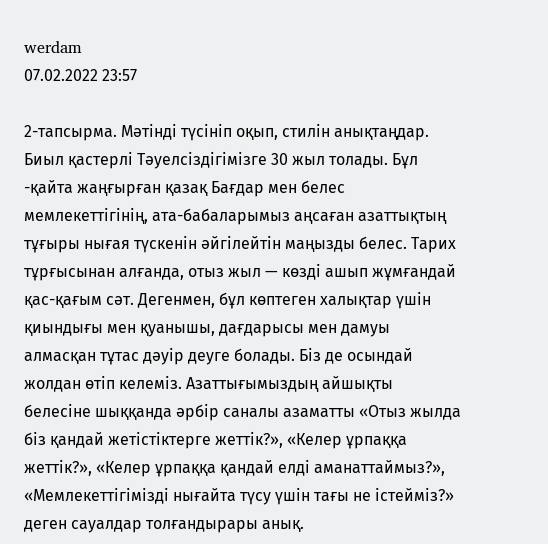werdam
07.02.2022 23:57

2-тапсырма. Мәтінді түсініп оқып, стилін анықтаңдар. Биыл қастерлі Тәуелсіздігімізге 30 жыл толады. Бұл -қайта жаңғырған қазақ Бағдар мен белес мемлекеттігінің, ата-бабаларымыз аңсаған азаттықтың тұғыры нығая түскенін әйгілейтін маңызды белес. Тарих тұрғысынан алғанда, отыз жыл — көзді ашып жұмғандай қас-қағым сәт. Дегенмен, бұл көптеген халықтар үшін қиындығы мен қуанышы, дағдарысы мен дамуы алмасқан тұтас дәуір деуге болады. Біз де осындай жолдан өтіп келеміз. Азаттығымыздың айшықты белесіне шыққанда әрбір саналы азаматты «Отыз жылда біз қандай жетістіктерге жеттік?», «Келер ұрпаққа жеттік?», «Келер ұрпаққа қандай елді аманаттаймыз?», «Мемлекеттігімізді нығайта түсу үшін тағы не істейміз?» деген сауалдар толғандырары анық.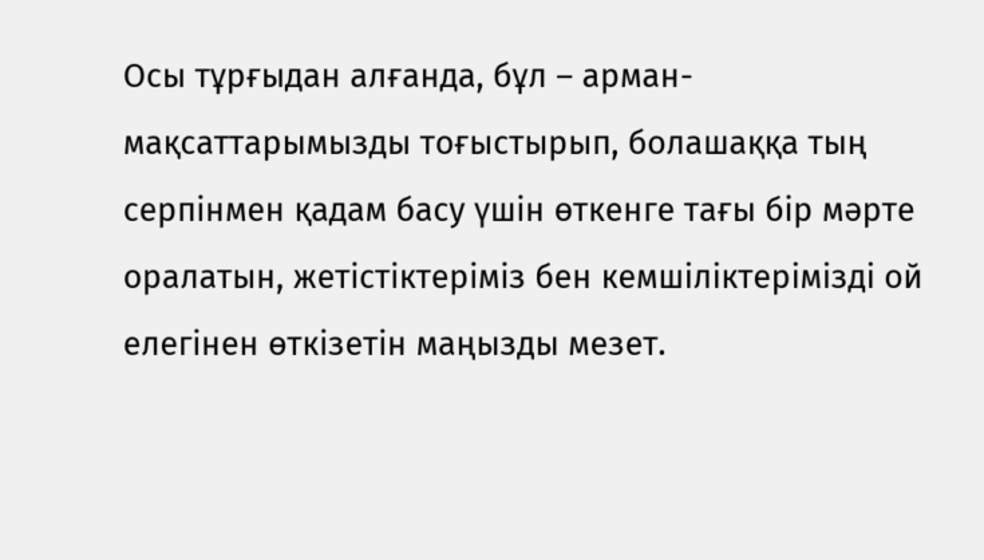Осы тұрғыдан алғанда, бұл – арман-мақсаттарымызды тоғыстырып, болашаққа тың серпінмен қадам басу үшін өткенге тағы бір мәрте оралатын, жетістіктеріміз бен кемшіліктерімізді ой елегінен өткізетін маңызды мезет.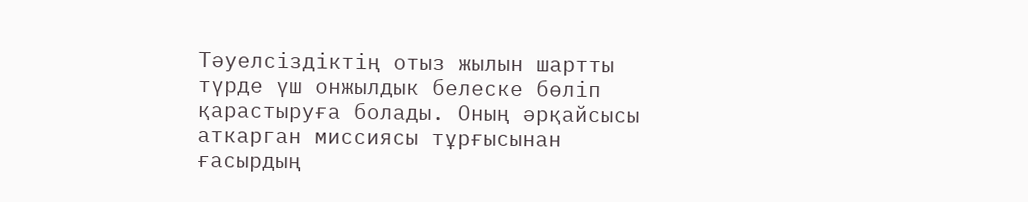Тәуелсіздіктің отыз жылын шартты түрде үш онжылдык белеске бөліп қарастыруға болады. Оның әрқайсысы аткарган миссиясы тұрғысынан ғасырдың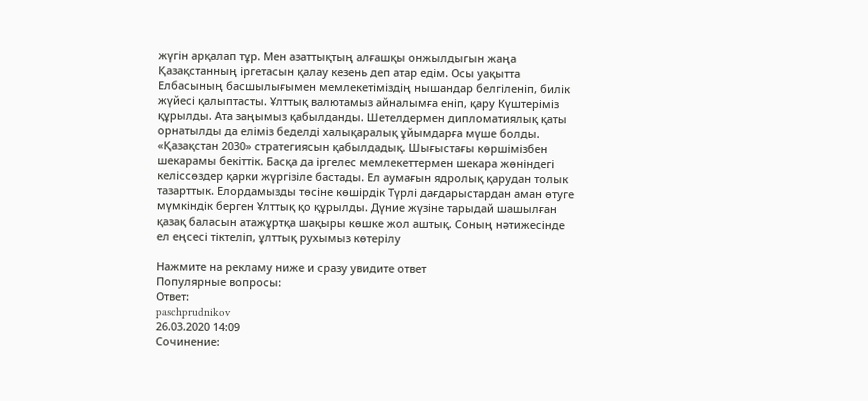жүгін арқалап тұр. Мен азаттықтың алғашқы онжылдыгын жаңа Қазақстанның іргетасын қалау кезень деп атар едім. Осы уақытта Елбасының басшылығымен мемлекетіміздің нышандар белгіленіп, билік жүйесі қалыптасты. Ұлттық валютамыз айналымға еніп, қару Күштеріміз құрылды. Ата заңымыз қабылданды. Шетелдермен дипломатиялық қаты орнатылды да еліміз беделді халықаралық ұйымдарға мүше болды. «Қазақстан 2030» стратегиясын қабылдадық. Шығыстағы көршімізбен шекарамы бекіттік. Басқа да іргелес мемлекеттермен шекара жөніндегі келіссөздер қарки жүргізіле бастады. Ел аумағын ядролық қарудан толык тазарттык. Елордамызды төсіне көшірдік Түрлі дағдарыстардан аман өтуге мүмкіндік берген Ұлттық қо құрылды. Дүние жүзіне тарыдай шашылған қазақ баласын атажұртқа шақыры көшке жол аштық. Соның нәтижесінде ел еңсесі тіктеліп, ұлттық рухымыз көтерілу

Нажмите на рекламу ниже и сразу увидите ответ
Популярные вопросы:
Ответ:
paschprudnikov
26.03.2020 14:09
Сочинение: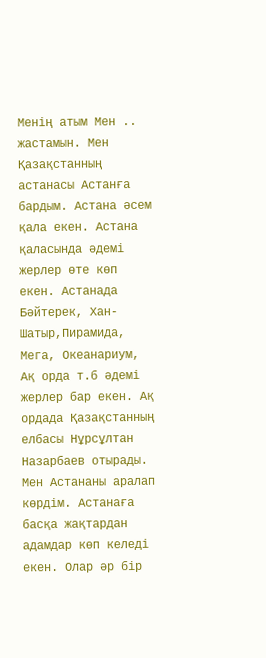Менің атым Мен .. жастамын. Мен Қазақстанның астанасы Астанға бардым. Астана әсем қала екен. Астана қаласында әдемі жерлер өте көп екен. Астанада Бәйтерек, Хан-Шатыр,Пирамида, Мега, Океанариум, Ақ орда т.б әдемі жерлер бар екен. Ақ ордада Қазақстанның елбасы Нұрсұлтан Назарбаев отырады. Мен Астананы аралап көрдім. Астанаға басқа жақтардан адамдар көп келеді екен. Олар әр бір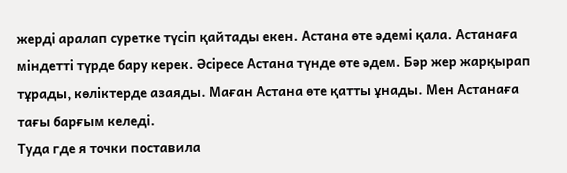жерді аралап суретке түсіп қайтады екен. Астана өте әдемі қала. Астанаға міндетті түрде бару керек. Әсіресе Астана түнде өте әдем. Бәр жер жарқырап тұрады, көліктерде азаяды. Маған Астана өте қатты ұнады. Мен Астанаға тағы барғым келеді.
Туда где я точки поставила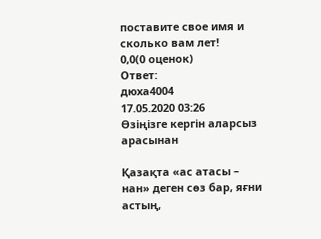поставите свое имя и сколько вам лет!
0,0(0 оценок)
Ответ:
дюха4004
17.05.2020 03:26
Өзіңізге кергін аларсыз арасынан

Қазақта «ас атасы – нан» деген сөз бар, яғни астың,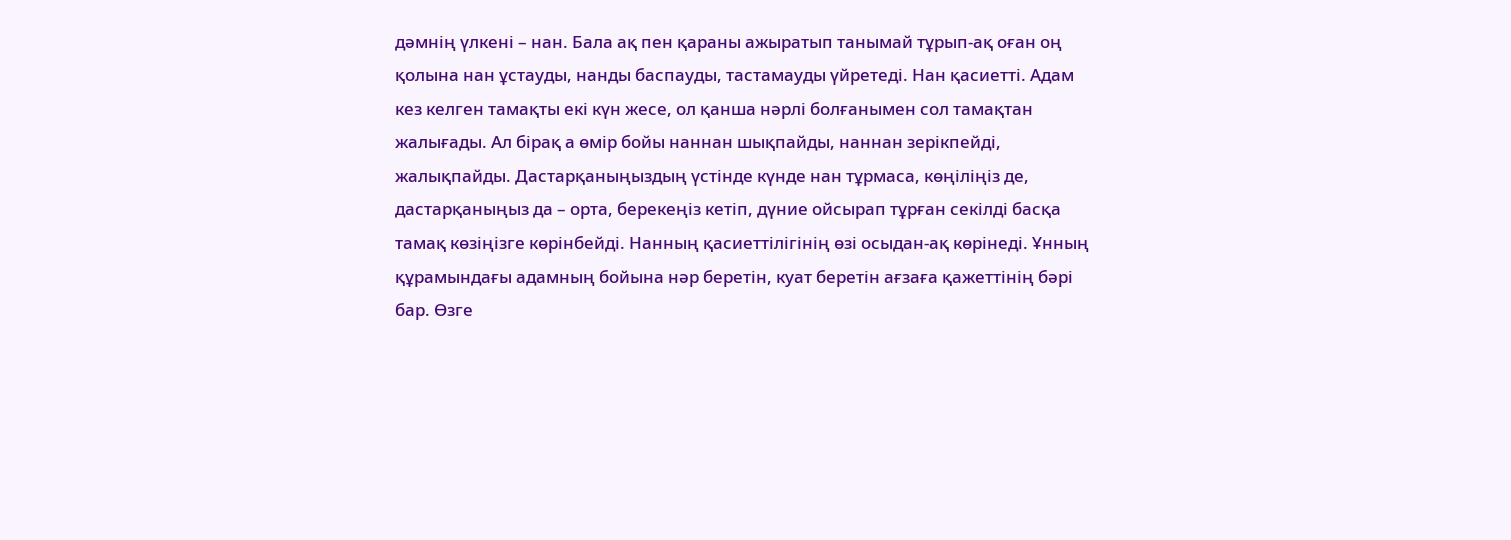дәмнің үлкені – нан. Бала ақ пен қараны ажыратып танымай тұрып-ақ оған оң қолына нан ұстауды, нанды баспауды, тастамауды үйретеді. Нан қасиетті. Адам кез келген тамақты екі күн жесе, ол қанша нәрлі болғанымен сол тамақтан жалығады. Ал бірақ а өмір бойы наннан шықпайды, наннан зерікпейді, жалықпайды. Дастарқаныңыздың үстінде күнде нан тұрмаса, көңіліңіз де, дастарқаныңыз да – орта, берекеңіз кетіп, дүние ойсырап тұрған секілді басқа тамақ көзіңізге көрінбейді. Нанның қасиеттілігінің өзі осыдан-ақ көрінеді. Ұнның құрамындағы адамның бойына нәр беретін, куат беретін ағзаға қажеттінің бәрі бар. Өзге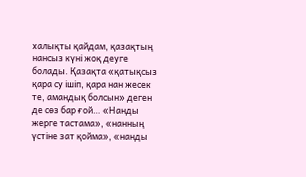халықты қайдам, қазақтың нансыз күні жоқ деуге болады. Қазақта «қатықсыз қара су ішіп, қара нан жесек те, амандық болсын» деген де сөз бар ғой… «Нанды жерге тастама», «нанның үстіне зат қойма», «нанды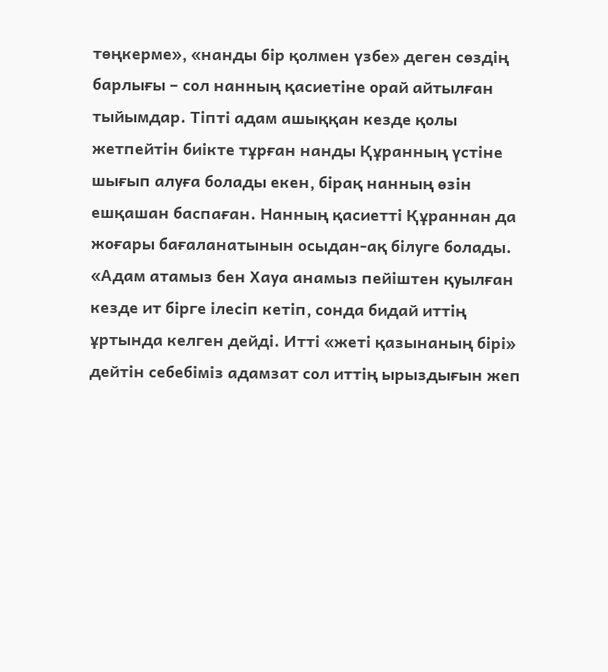төңкерме», «нанды бір қолмен үзбе» деген сөздің барлығы – сол нанның қасиетіне орай айтылған тыйымдар. Тіпті адам ашыққан кезде қолы жетпейтін биікте тұрған нанды Құранның үстіне шығып алуға болады екен, бірақ нанның өзін ешқашан баспаған. Нанның қасиетті Құраннан да жоғары бағаланатынын осыдан-ақ білуге болады. «Адам атамыз бен Хауа анамыз пейіштен қуылған кезде ит бірге ілесіп кетіп, сонда бидай иттің ұртында келген дейді. Итті «жеті қазынаның бірі» дейтін себебіміз адамзат сол иттің ырыздығын жеп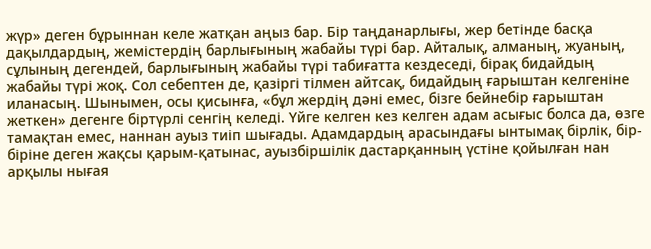жүр» деген бұрыннан келе жатқан аңыз бар. Бір таңданарлығы, жер бетінде басқа дақылдардың, жемістердің барлығының жабайы түрі бар. Айталық, алманың, жуаның, сұлының дегендей, барлығының жабайы түрі табиғатта кездеседі, бірақ бидайдың жабайы түрі жоқ. Сол себептен де, қазіргі тілмен айтсақ, бидайдың ғарыштан келгеніне иланасың. Шынымен, осы қисынға, «бұл жердің дәні емес, бізге бейнебір ғарыштан жеткен» дегенге біртүрлі сенгің келеді. Үйге келген кез келген адам асығыс болса да, өзге тамақтан емес, наннан ауыз тиіп шығады. Адамдардың арасындағы ынтымақ бірлік, бір-біріне деген жақсы қарым-қатынас, ауызбіршілік дастарқанның үстіне қойылған нан арқылы нығая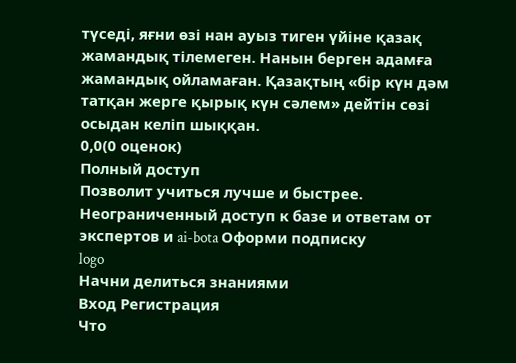түседі, яғни өзі нан ауыз тиген үйіне қазақ жамандық тілемеген. Нанын берген адамға жамандық ойламаған. Қазақтың «бір күн дәм татқан жерге қырық күн сәлем» дейтін сөзі осыдан келіп шыққан.
0,0(0 оценок)
Полный доступ
Позволит учиться лучше и быстрее. Неограниченный доступ к базе и ответам от экспертов и ai-bota Оформи подписку
logo
Начни делиться знаниями
Вход Регистрация
Что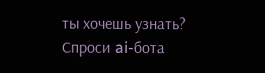ты хочешь узнать?
Спроси ai-бота